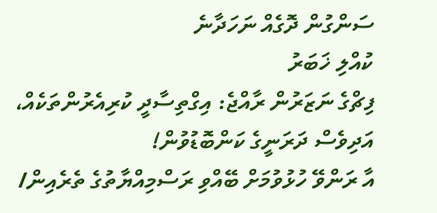ސަންގުން ދޮގެއް ނަހަދާނެ
ކުއްލި ޚަބަރު
ފިޗްގެ ނަޒަރުން ރާއްޖެ: އިގްތިސާދީ ކުރިއެރުންތަކެއް، އަދިވެސް ދަރަނީގެ ކަންބޮޑުވުން!
އާ ރަންވޭ ހުޅުވުމަށް ބޭއްވި ރަސްމިއްޔާތުގެ ތެރެއިން/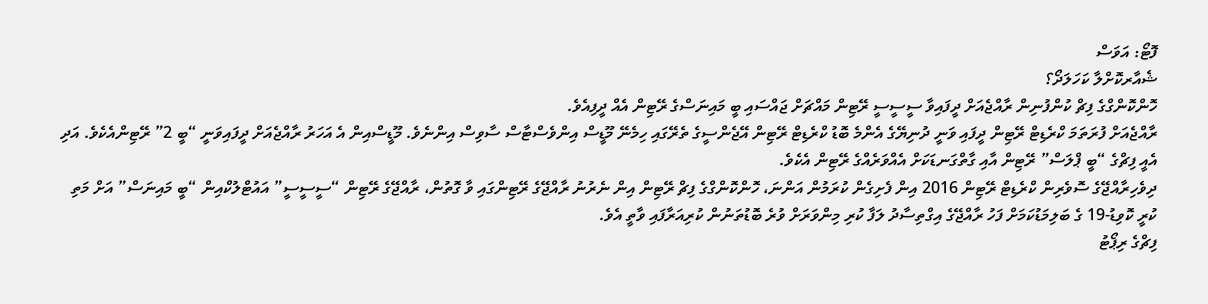ފޮޓޯ: އަވަސް
ޝެއާރކޮށްލާ ކަހަލަދޯ؟
ހޮންކޮންގްގެ ފިޗް ކުންފުނިން ރާއްޖެއަށް ދީފައިވާ ސީސީސީ ރޭޓިން މައްޗަށް ޖައްސައި ބީ މައިނަސްގެ ރޭޓިން އެއް ދީފިއެވެ.
ރާއްޖެއަށް ފުރަތަމަ ކްރެޑިޓް ރޭޓިން ދީފައި ވަނީ ދުނިޔޭގެ އެންމެ ބޮޑު ކްރެޑިޓް ރޭޓިން އޭޖެންސީގެ ތެރޭގައި ހިމެނޭ މޫޑީސް އިންވެސްޓާސް ސާވިސް އިންނެވެ. މޫޑީސްއިން އެ އަހަރު ރާއްޖެއަށް ދީފައިވަނީ “ބީ 2” ރޭޓިންއެކެވެ. އަދި އެއީ ފިޗްގެ “ބީ ޕްލަސް” ރޭޓިން އާއި ގާތްގަނޑަކަށް އެއްވަރެއްގެ ރޭޓިން އެކެވެ.
ދިވެހިރާއްޖޭގެ ސޮވެރިން ކްރެޑިޓް ރޭޓިން 2016 އިން ފެށިގެން ކުރަމުން އަންނަ، ހޮންކޮންގްގެ ފިޗް ރޭޓިން އިން ނެރުނު ރާއްޖޭގެ ރޭޓިންގައި ވާ ގޮތުން، ރާއްޖޭގެ ރޭޓިން “ސީސީސީ” އައުޓްލުކްއިން “ބީ މައިނަސް” އަށް މަތި ކުރީ ކޮވިޑު-19 ގެ ބަލިމަޑުކަމަށް ފަހު ރާއްޖޭގެ އިގްތިސާދު ލަފާ ކުރި މިންވަރަށް ވުރެ ބޮޑުތަނުން ކުރިއަރާފައި ވާތީ އެވެ.
ފިޗްގެ ރިޕޯޓު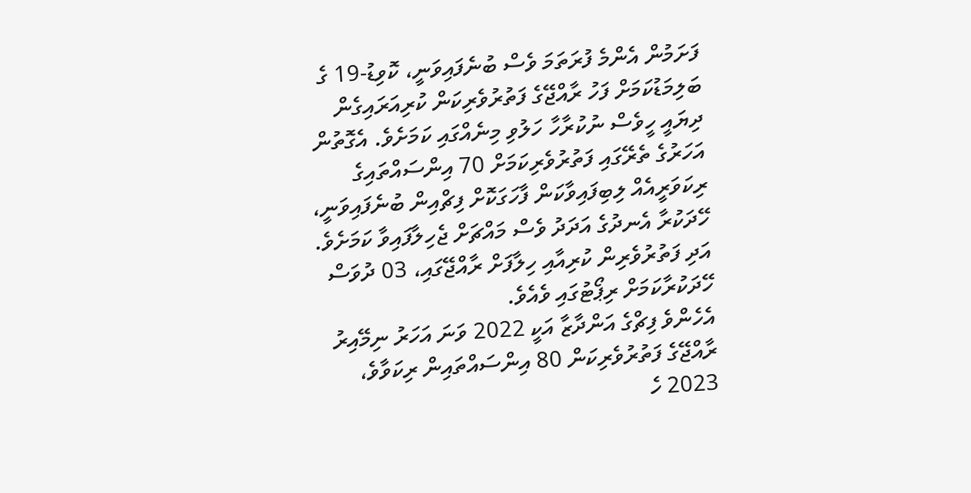ފަށަމުން އެންމެ ފުރަތަމަ ވެސް ބުނެފައިވަނީ، ކޮވިޑު-19 ގެ ބަލިމަޑުކަމަށް ފަހު ރާއްޖޭގެ ފަތުރުވެރިކަން ކުރިއަރައިގެން ދިޔައީ ހީވެސް ނުކުރާހާ ހަލުވި މިނެއްގައި ކަމަށެވެ. އެގޮތުން އަހަރުގެ ތެރޭގައި ފަތުރުވެރިކަމަށް 70 އިންސައްތައިގެ ރިކަވަރީއެއް ލިބިފައިވާކަން ފާހަގަކޮށް ފިޗްއިން ބުނެފައިވަނީ، ހޭދަކުރާ އެނދުގެ އަދަދު ވެސް މައްޗަށް ޖެހިލާފައިވާ ކަމަށެވެ. އަދި ފަތުރުވެރިން ކުރިއާއި ހިލާފަށް ރާއްޖޭގައި، 03 ދުވަސް ހޭދަކުރާކަމަށް ރިޕޯޓުގައި ވެއެވެ.
އެހެންވެ ފިޗްގެ އަންދާޒާ އަކީ 2022 ވަނަ އަހަރު ނިމޭއިރު ރާއްޖޭގެ ފަތުރުވެރިކަން 80 އިންސައްތައިން ރިކަވާވެ، 2023 ހެ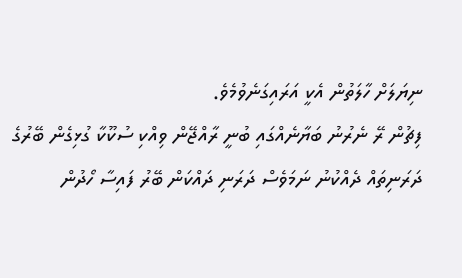ނިޔަލަށް ހާލަތުން އެކީ އަރައިގަނެވުމެވެ.
ފިޗުން ރޭ ނެރުނު ބަޔާނެއްގައި ބުނީ ރާއްޖޭން ވިއްކި ސުކޫކާ ގުޅިގެން ބޭރުގެ ދަރަނިތައް ދެއްކުނު ނަމަވެސް ދަރަނި ދައްކަން ބޭރު ފައިސާ ހޯދުން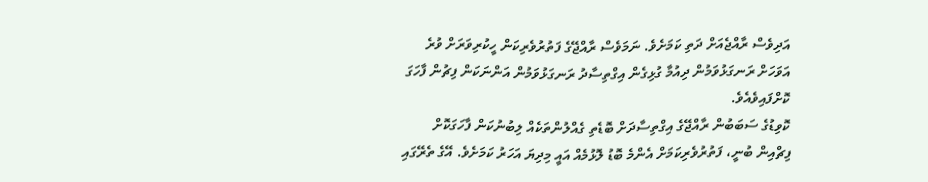އަދިވެސް ރާއްޖެއަށް ދަތި ކަމަށެވެ. ނަމަވެސް ރާއްޖޭގެ ފަތުރުވެރިކަން ހީކުރިވަރަށް ވުރެ އަވަހަށް ރަނގަޅުވަމުން ދިއުމާ ގުޅިގެން އިގްތިސާދު ރަނގަޅުވަމުން އަންނަކަން ފިޗުން ފާހަގަ ކޮށްފައިވެއެވެ.
ކޮވިޑުގެ ސަބަބުން ރާއްޖޭގެ އިގްތިސާދަށް ބޮޑެތި ގެއްލުންތަކެއް ލިބުނުކަން ފާހަގަކޮށް ފިޗްއިން ބުނީ، ފަތުރުވެރިކަމަށް އެންމެ ބޮޑު ލޮޅުމެއް އައީ މިދިޔަ އަހަރު ކަމަށެވެ. އޭގެ ތެރޭގައި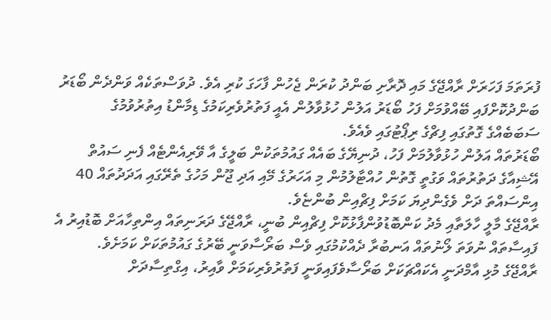ފުރަތަމަ ފަހަރަށް ރާއްޖޭގެ މައި ދޮރާށި ބަންދު ކުރަން ޖެހުން ފާހަގަ ކުރި އެވެ. ދުވަސްތަކެއް ވަންދެން ބޯޑަރު ބަންދުކޮށްފައި ބޭއްވުމަށް ފަހު ބޯޑަރު އަލުން ހުޅުވާލުން އެއީ ފަތުރުވެރިކަމުގެ ޑިމާންޑު އިތުރުވުމުގެ ސަބަބެއްގެ ގޮތުގައި ފިޗްގެ ރިޕޯޓުގައި ވެއެވެ.
ބޯޑަރުތައް އަލުން ހުޅުވާލުމަށް ފަހު، ދުނިޔޭގެ ބައެއް ގައުމުތަކުން ބަލީގެ އާ ވޭރިއެންޓެއް ފެނި ސައުތް އޭޝިއާގެ ދަތުރުތައް ވަގުތީ ގޮތުން ހުއްޓާލުމުން މި އަހަރުގެ މޭއި އަދި ޖޫން މަހުގެ ތެރޭގައި އަދަދުތައް 40 އިންސައްތަ ދަށް ވެގެންދިޔަ ކަމަށް ފިޗްއިން ބުންޏެވެ.
ރާއްޖޭގެ މާލީ ހާލަތާއި މެދު ކަންބޮޑުވުންފާޅުކޮށް ފިޗްއިން ބުނީ، ރާއްޖޭގެ ދަރަނިތައް އިންތިހާއަށް ބޮޑުއިރު އެ ފައިސާތައް ނުވަތަ ލޯނުތައް އަނބުރާ ދެއްކުމުގައި ވެސް ބަރޯސާވަނީ ބޭރުގެ ގައުމުތަކަށް ކަމަށެވެ.
ރާއްޖޭގެ މުޅި އާމްދަނީ އެކައްޗަކަށް ބަރޯސާވެފައިވަނީ ފަތުރުވެރިކަމަށް ވާއިރު، އިގްތިސާދަށް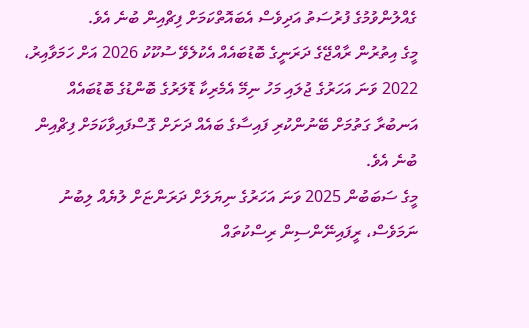ގެއްލުންވުމުގެ ފުރުސަތު އަދިވެސް އެބައޮތްކަމަށް ފިޗްއިން ބުނެ އެވެ.
މީގެ އިތުރުން ރާއްޖޭގެ ދަރަނީގެ ބޮޑުބައެއް އެކުލެވޭ ސުކޫކު 2026 އަށް ހަމަވާއިރު، 2022 ވަނަ އަހަރުގެ ޖުލައި މަހު ނިމޭ އެމެރިކާ ޑޮލަރުގެ ބޮންޑުގެ ބޮޑުބައެއް އަނބުރާ ގަތުމަށް ބޭނުންކުރި ފައިސާގެ ބައެއް ދަށަށް ގޮސްފައިވާކަމަށް ފިޗްއިން ބުނެ އެވެ.
މީގެ ސަބަބުން 2025 ވަނަ އަހަރުގެ ނިޔަލަށް ދަރަންޏަށް ލުޔެއް ލިބުނު ނަމަވެސް، ރީފައިނޭންސިން ރިސްކުތައް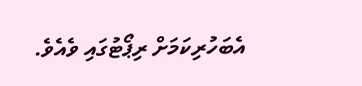އެބަހުރިކަމަށް ރިޕޯޓުގައި ވެއެވެ.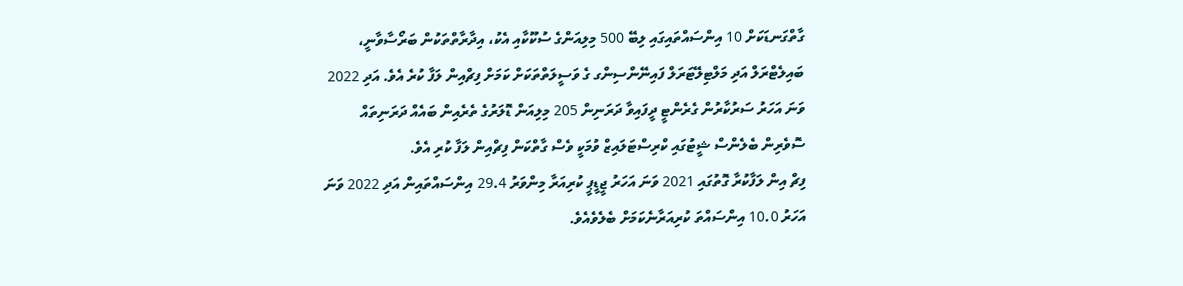ގާތްގަނޑަކަށް 10 އިންސައްތައިގައި ލިބޭ 500 މިލިއަންގެ ސުކޫކާއި އެކު، އިދާރާތްތަކުން ބަރޯސާވާނީ، ބައިލެޓްރަލް އަދި މަލްޓިލޭޓަރަލް ފައިނޭންސިންގ ގެ ވަސީލަތްތަކަށް ކަމަށް ފިޗްއިން ލަފާ ކުރެ އެވެ. އަދި 2022 ވަނަ އަހަރު ސަރުކާރުން ގެރެންޓީ ދީފައިވާ ދަރަނިން 205 މިލިއަން ޑޮލަރުގެ ތެރެއިން ބައެއް ދަރަނިތައް ސޮވެރިން ބެލެންސް ޝީޓުގައި ކްރިސްޓަލައިޒް ވުމަކީ ވެސް ގާތްކަން ފިޗްއިން ލަފާ ކުރި އެވެ.
ފިޗް އިން ލަފާކުރާ ގޮތުގައި 2021 ވަނަ އަހަރު ޖީޑީޕީ ކުރިއަރާ މިންވަރު 29.4 އިންސައްތައިން އަދި 2022 ވަނަ އަހަރު 10.0 އިންސައްތަ ކުރިއަރާނެކަމަށް ބެލެވެއެވެ.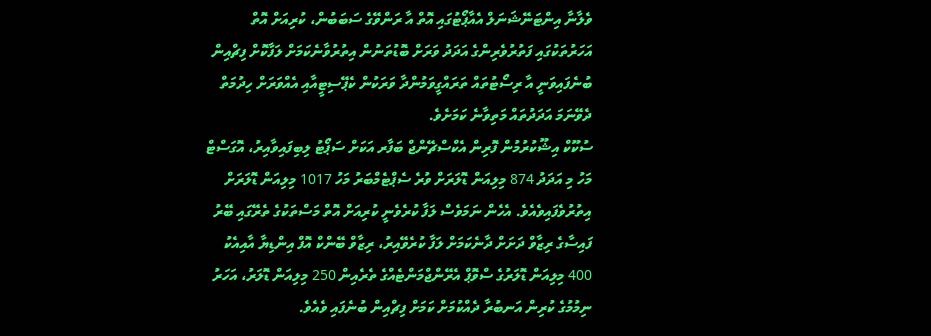ވެލާނާ އިންޓަނޭޝަނަލް އެއާޕޯޓުގައި އޮތް އާ ރަންވޭގެ ސަބަބުން، ކުރިއަށް އޮތް އަހަރުތަކުގައި ފަތުރުވެރިންގެ އަދަދު ވަރަށް ބޮޑުތަނުން އިތުރުވާނެކަމަށް ލަފާކޮށް ފިޗްއިން ބުނެފައިވަނީ އާ ރިސޯޓުތައް ތަރައްގީވަމުންދާ ވަރަކުން ކެޕޭސިޓީއާއި އެއްވަރަށް ހިދުމަތް ދެވޭނަމަ އަދަދުތައް މަތިވާނެ ކަމަށެވެ.
ސުކޫކް އިޝޫކުރުމުން ފޮރިން އެކްސްޗޭންޖް ބަފާރ އަކަށް ސަޕޯޓު ލިބިފައިވާއިރު، އޮގަސްޓް މަހު މި އަދަދު 874 މިލިއަން ޑޮލަރަށް ވުރެ ސެޕްޓެމްބަރު މަހު 1017 މިލިއަން ޑޮލަރަށް އިތުރުވެފައިވެއެވެ. އެހެން ނަމަވެސް ލަފާ ކުރެވެނީ ކުރިއަށް އޮތް މަސްތަކުގެ ތެރޭގައި ބޭރު ފައިސާގެ ރިޒާވް ދަށަށް ދާނެކަމަށް ލަފާ ކުރެވޭއިރު، ރިޒާވް ބޭންކް އޮފް އިންޑިޔާ އާއިއެކު 400 މިލިއަން ޑޮލަރުގެ ސްވޮޕް އެރޭންޖްމަންޓެއްގެ ތެރެއިން 250 މިލިއަން ޑޮލަރު، އަހަރު ނިމުމުގެ ކުރިން އަނބުރާ ދެއްކުމަށް ކަމަށް ފިޗްއިން ބުނެފައި ވެއެވެ.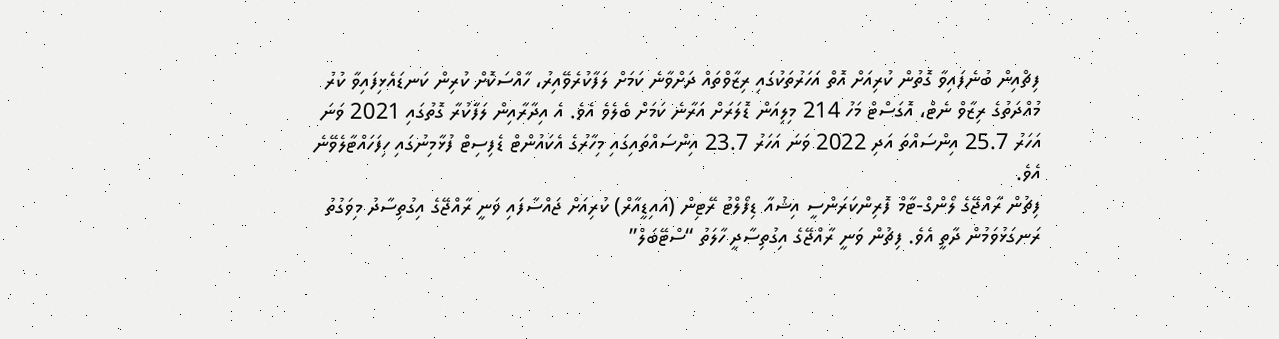ފިޗްއިން ބުނެފައިވާ ގޮތުން ކުރިއަށް އޮތް އަހަރުތަކުގައި ރިޒާވްތައް ދަށްވާނެ ކަމަށް ލަފާކުރެވޭއިރު، ހާއްސަކޮށް ކުރިން ކަނޑައެޅިފައިވާ ކުރު މުއްދަތުގެ ރިޒާވް ނެޓް، އޮގަސްޓް މަހު 214 މިލިއަން ޑޮލަރަށް އަރާނެ ކަމަށް ބެލެވެ އެވެ. އެ އިދާރާއިން ލަފާކުރާ ގޮތުގައި 2021 ވަނަ އަހަރު 25.7 އިންސައްތަ އަދި 2022 ވަނަ އަހަރު 23.7 އިންސައްތައިގައި މިހާރުގެ އެކައުންޓް ޑެފިސިޓް ފުޅާމިނުގައި ހިފަހައްޓާލެވޭނެ އެވެ.
ފިޗުން ރާއްޖޭގެ ލޯންގް-ޓާމް ފޮރިންކަރަންސީ އިޝުއާ ޑިފޯލްޓު ރޭޓިން (އައިޑީއާރް) ކުރިއަށް ޖައްސާފައި ވަނީ ރާއްޖޭގެ އިގުތިސާދު މިވަގުތު ރަނގަޅުވަމުން ދާތީ އެވެ. ފިޗުން ވަނީ ރާއްޖޭގެ އިގުތިސާދީ ހާލަތު “ސްޓޭބަލް”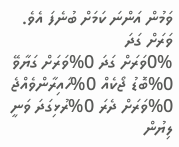ވަމުން އަންނަ ކަމަށް ބުނެފަ އެވެ.
ވަރަށް ގަދަ
0%ވަރަށް ގަދަ 0%ވަރަށް ގަޔާވޭ 0%ބޮޑު ޖޯކެއް 0%ހައިރާންވެއްޖެ 0%ވަރަށް ދެރަ 0%ރުޅިގަދަ ވަނީ
ލިޔުން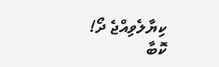ކިޔާލެވިއްޖެ ދޯ! ކޮބާ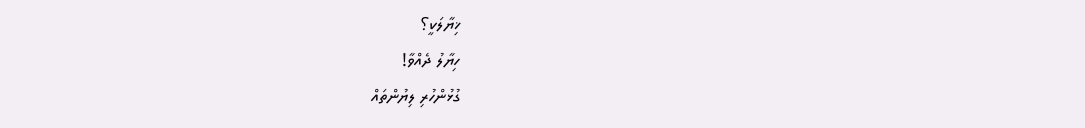ޚިޔާލަކީ؟
ހިޔާލު ދެއްވާ!
ގުޅުންހުރި ލިޔުންތައް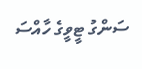ސަންގު ޓީވީގެ ހާއްސަ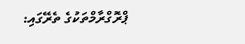ޕްރޮގްރާމްތަކުގެ ތެރޭގައި: